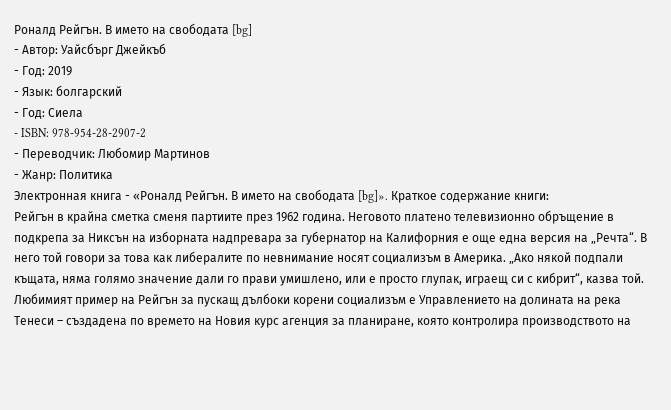Роналд Рейгън. В името на свободата [bg]
- Автор: Уайсбърг Джейкъб
- Год: 2019
- Язык: болгарский
- Год: Сиела
- ISBN: 978-954-28-2907-2
- Переводчик: Любомир Мартинов
- Жанр: Политика
Электронная книга - «Роналд Рейгън. В името на свободата [bg]». Краткое содержание книги:
Рейгън в крайна сметка сменя партиите през 1962 година. Неговото платено телевизионно обръщение в подкрепа за Никсън на изборната надпревара за губернатор на Калифорния е още една версия на „Речта“. В него той говори за това как либералите по невнимание носят социализъм в Америка. „Ако някой подпали къщата, няма голямо значение дали го прави умишлено, или е просто глупак, играещ си с кибрит“, казва той.
Любимият пример на Рейгън за пускащ дълбоки корени социализъм е Управлението на долината на река Тенеси – създадена по времето на Новия курс агенция за планиране, която контролира производството на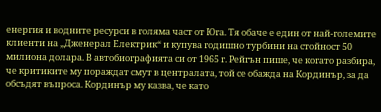енергия и водните ресурси в голяма част от Юга. Тя обаче е един от най-големите клиенти на „Дженерал Електрик“ и купува годишно турбини на стойност 50 милиона долара. В автобиографията си от 1965 г. Рейгън пише, че когато разбира, че критиките му пораждат смут в централата, той се обажда на Кординър, за да обсъдят въпроса. Кординър му казва, че като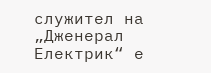служител на „Дженерал Електрик“ е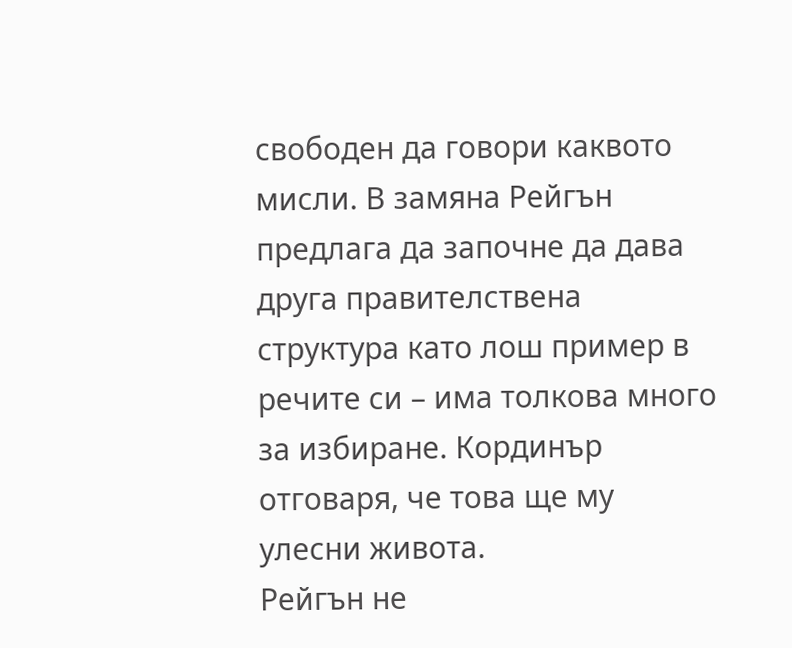свободен да говори каквото мисли. В замяна Рейгън предлага да започне да дава друга правителствена структура като лош пример в речите си – има толкова много за избиране. Кординър отговаря, че това ще му улесни живота.
Рейгън не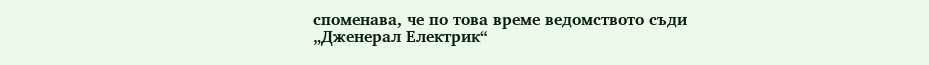споменава, че по това време ведомството съди „Дженерал Електрик“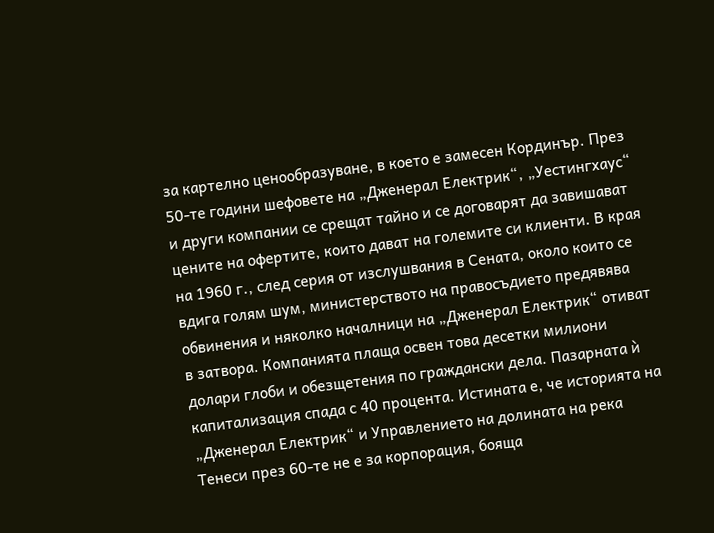за картелно ценообразуване, в което е замесен Кординър. През 50-те години шефовете на „Дженерал Електрик“, „Уестингхаус“ и други компании се срещат тайно и се договарят да завишават цените на офертите, които дават на големите си клиенти. В края на 1960 г., след серия от изслушвания в Сената, около които се вдига голям шум, министерството на правосъдието предявява обвинения и няколко началници на „Дженерал Електрик“ отиват в затвора. Компанията плаща освен това десетки милиони долари глоби и обезщетения по граждански дела. Пазарната ѝ капитализация спада с 40 процента. Истината е, че историята на „Дженерал Електрик“ и Управлението на долината на река Тенеси през 60-те не е за корпорация, бояща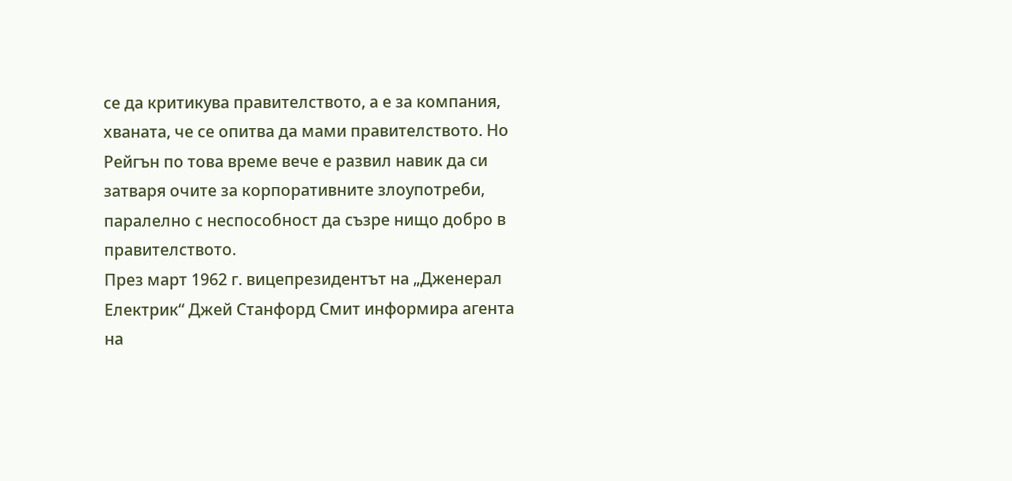се да критикува правителството, а е за компания, хваната, че се опитва да мами правителството. Но Рейгън по това време вече е развил навик да си затваря очите за корпоративните злоупотреби, паралелно с неспособност да съзре нищо добро в правителството.
През март 1962 г. вицепрезидентът на „Дженерал Електрик“ Джей Станфорд Смит информира агента на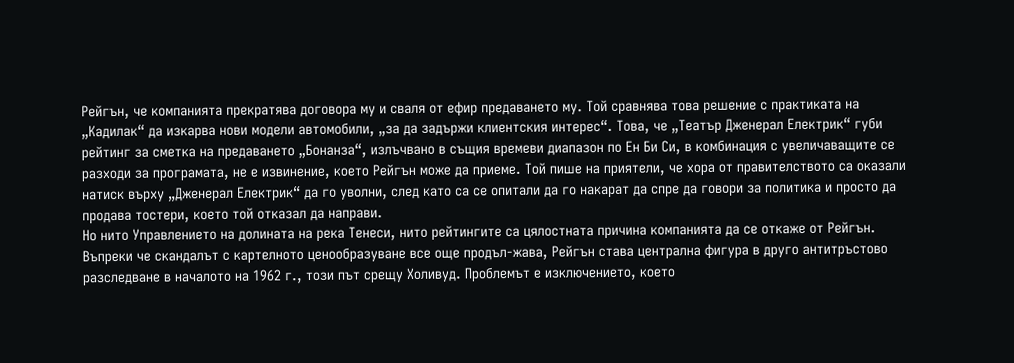Рейгън, че компанията прекратява договора му и сваля от ефир предаването му. Той сравнява това решение с практиката на „Кадилак“ да изкарва нови модели автомобили, „за да задържи клиентския интерес“. Това, че „Театър Дженерал Електрик“ губи рейтинг за сметка на предаването „Бонанза“, излъчвано в същия времеви диапазон по Ен Би Си, в комбинация с увеличаващите се разходи за програмата, не е извинение, което Рейгън може да приеме. Той пише на приятели, че хора от правителството са оказали натиск върху „Дженерал Електрик“ да го уволни, след като са се опитали да го накарат да спре да говори за политика и просто да продава тостери, което той отказал да направи.
Но нито Управлението на долината на река Тенеси, нито рейтингите са цялостната причина компанията да се откаже от Рейгън. Въпреки че скандалът с картелното ценообразуване все още продъл-жава, Рейгън става централна фигура в друго антитръстово разследване в началото на 1962 г., този път срещу Холивуд. Проблемът е изключението, което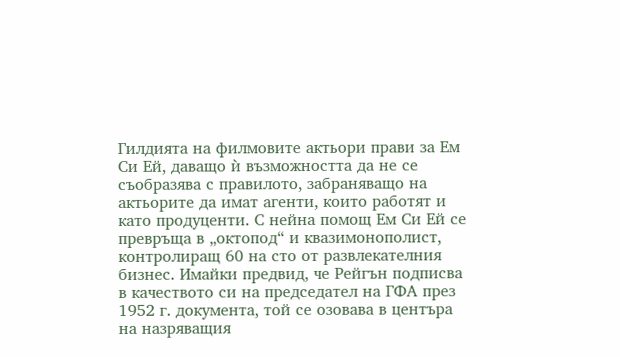Гилдията на филмовите актьори прави за Ем Си Ей, даващо ѝ възможността да не се съобразява с правилото, забраняващо на актьорите да имат агенти, които работят и като продуценти. С нейна помощ Ем Си Ей се превръща в „октопод“ и квазимонополист, контролиращ 60 на сто от развлекателния бизнес. Имайки предвид, че Рейгън подписва в качеството си на председател на ГФА през 1952 г. документа, той се озовава в центъра на назряващия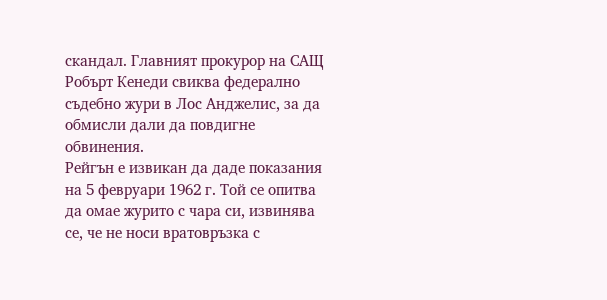скандал. Главният прокурор на САЩ Робърт Кенеди свиква федерално съдебно жури в Лос Анджелис, за да обмисли дали да повдигне обвинения.
Рейгън е извикан да даде показания на 5 февруари 1962 г. Той се опитва да омае журито с чара си, извинява се, че не носи вратовръзка с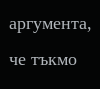аргумента, че тъкмо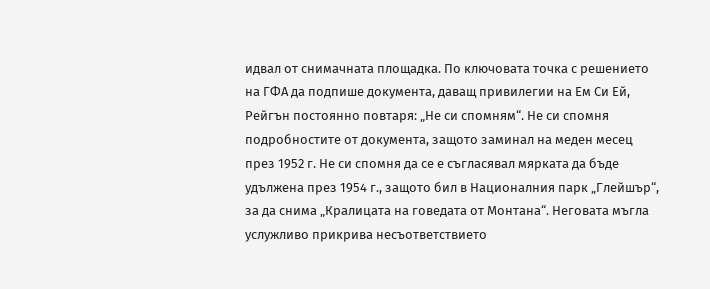идвал от снимачната площадка. По ключовата точка с решението на ГФА да подпише документа, даващ привилегии на Ем Си Ей, Рейгън постоянно повтаря: „Не си спомням“. Не си спомня подробностите от документа, защото заминал на меден месец през 1952 г. Не си спомня да се е съгласявал мярката да бъде удължена през 1954 г., защото бил в Националния парк „Глейшър“, за да снима „Кралицата на говедата от Монтана“. Неговата мъгла услужливо прикрива несъответствието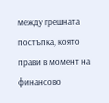между грешната постъпка, която прави в момент на финансово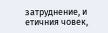затруднение, и етичния човек,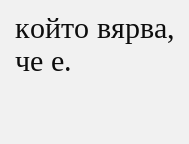който вярва, че е.